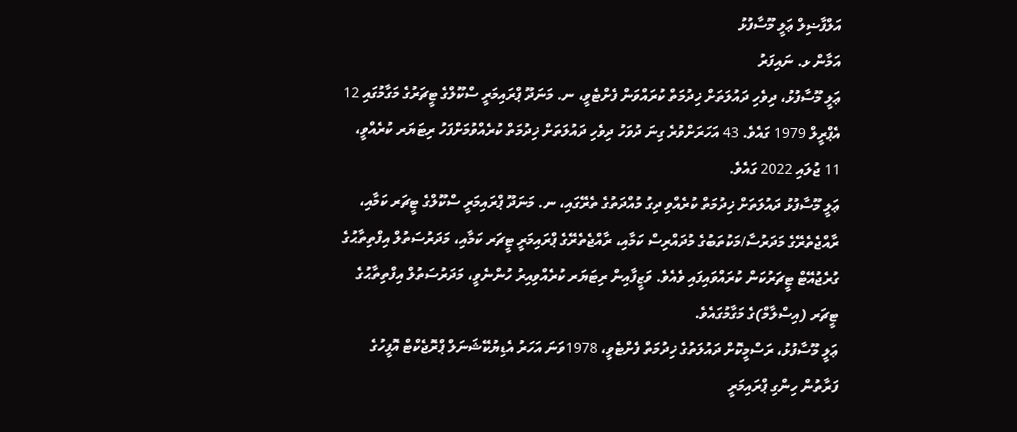އަލްފާޟިލް ޢަލީ މޫސާފުޅު
އަމާން ޅ. ނައިފަރު
ޢަލީ މޫސާފުޅު، ދިވެހި ދައުލަތަށް ޚިދުމަތް ކުރައްވަން ފެށްޓެވީ، ނ. މަނަދޫ ޕްރައިމަރީ ސްކޫލްގެ ޓީޗަރުގެ މަގާމުގައި 12 އެޕްރީލް 1979 ގައެވެ. 43 އަހަރަށްވުރެ ގިނަ ދުވަހު ދިވެހި ދައުލަތަށް ޚިދުމަތް ކުރެއްވުމަށްފަހު ރިޓަޔަރ ކުރެއްވީ، 11 ޖުލައި 2022 ގައެވެ.
ޢަލީ މޫސާފުޅު ދައުލަތަށް ޚިދުމަތް ކުރެއްވި ދިގު މުއްދަތުގެ ތެރޭގައި، ނ. މަނަދޫ ޕްރައިމަރީ ސްކޫލްގެ ޓީޗަރ ކަމާއި، ރާއްޖެތެރޭގެ މަދަރުސާ/މަކުތަބުގެ މުދައްރިސް ކަމާއި، ރާއްޖެތެރޭގެ ޕްރައިމަރީ ޓީޗަރ ކަމާއި، މަދަރުސަތުލް އިފްތިތާޙުގެ ގުރެޖުއޭޓް ޓީޗަރުކަން ކުރައްވައިފައި ވެއެވެ. ވަޒީފާއިން ރިޓަޔަރ ކުރެއްވިއިރު ހުންނެވީ، މަދަރުސަތުލް އިފްތިތާޙުގެ ޓީޗަރ (އިސްލާމް)ގެ މަގާމުގައެވެ.
ޢަލީ މޫސާފުޅު، ރަސްމީކޮށް ދައުލަތުގެ ޚިދުމަތް ފެށްޓެވީ، 1978ވަނަ އަހަރު އެޑިޔުކޭޝަނަލް ޕްރޮޖެކްޓް އޮފީހުގެ ފަރާތުން ހިންގި ޕްރައިމަރީ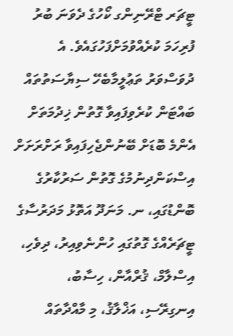ޓީޗަރ ޓްރޭނިންގ ކޯހުގެ ދެވަނަ ބުރު ފުރިހަމަ ކުރެއްވުމަށްފަހުގައެވެ. އެ ދުވަސްވަރު ތަޢުލީމާބެހޭ ސިޔާސަތުތައް ބައްޓަން ކުރެވިފައިވާ ގޮތުން ޚިދުމަތަށް އެންމެ ބޮޑަށް ބޭނުންޖެހިފައިވާ ރަށްރަށަށް އިސްކަންދިނުމުގެ ގޮތުން ސަރުކާރުގެ ބޮންޑުގައި، ނ. މަނަދޫ އަތޮޅު މަދަރުސާގެ ޓީޗަރެއްގެ ގޮތުގައި ހުންނެވިއިރު، ދިވެހި، އިސްލާމް، ޤުރްއާން، ހިސާބު، އިނގިރޭސި، އަޚްލާޤު، މި މާއްދާތައް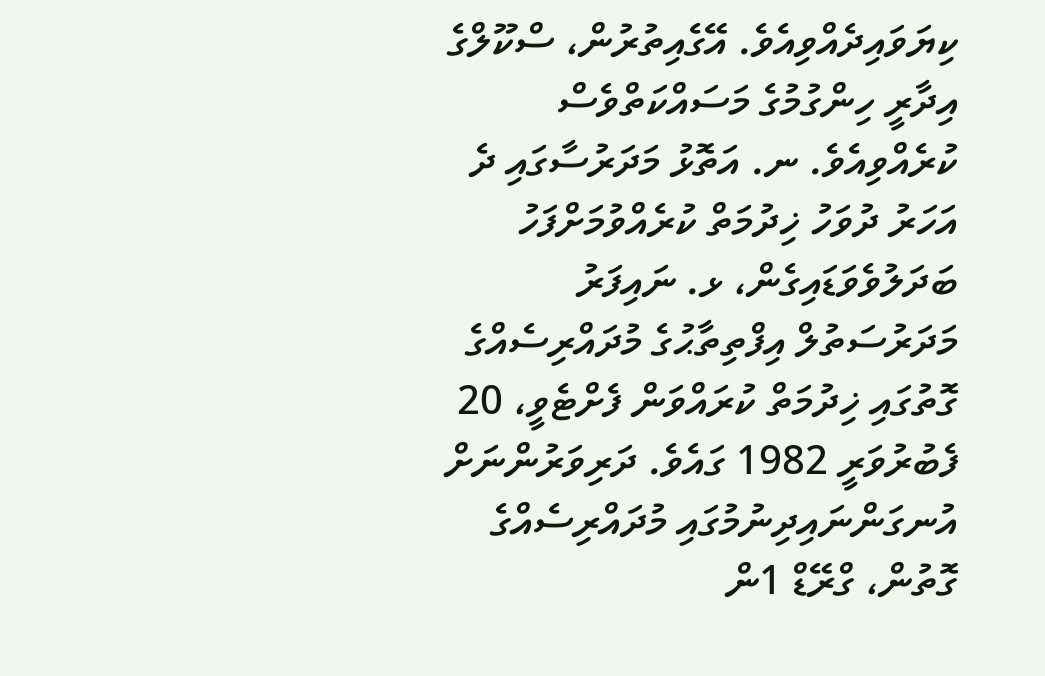ކިޔަވައިދެއްވިއެވެ. އޭގެއިތުރުން، ސްކޫލްގެ އިދާރީ ހިންގުމުގެ މަސައްކަތްވެސް ކުރެއްވިއެވެ. ނ. އަތޮޅު މަދަރުސާގައި ދެ އަހަރު ދުވަހު ޚިދުމަތް ކުރެއްވުމަށްފަހު ބަދަލުވެވަޑައިގެން، ޅ. ނައިފަރު މަދަރުސަތުލް އިފްތިތާޙުގެ މުދައްރިސެއްގެ ގޮތުގައި ޚިދުމަތް ކުރައްވަން ފެށްޓެވީ، 20 ފެބުރުވަރީ 1982 ގައެވެ. ދަރިވަރުންނަށް އުނގަންނައިދިނުމުގައި މުދައްރިސެއްގެ ގޮތުން، ގްރޭޑް 1ން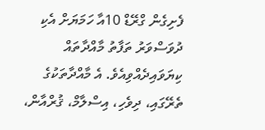ފެށިގެން ގްރޭޑް 10އާ ހަމަޔަށް އެކި ދުވަސްވަރު ތަފާތު މާއްދާތައް ކިޔަވައިދެއްވިއެވެ. އެ މާއްދާތަކުގެ ތެރޭގައި، ދިވެހި، އިސްލާމް، ޤުރްއާން،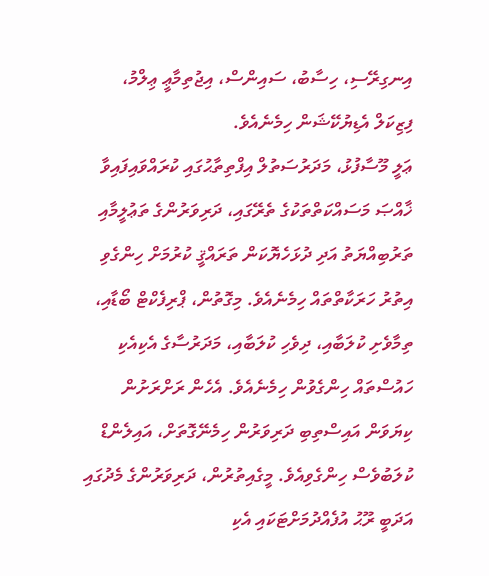އިނގިރޭސި، ހިސާބު، ސައިންސް، އިޖުތިމާޢީ ޢިލްމު، ފިޒިކަލް އެޑިޔުކޭޝަން ހިމެނެއެވެ.
ޢަލީ މޫސާފުޅު، މަދަރުސަތުލް އިފްތިތާޙުގައި ކުރައްވައިފައިވާ ޚާއްޞަ މަސައްކަތްތަކުގެ ތެރޭގައި، ދަރިވަރުންގެ ތަޢުލީމާއި ތަރުބިއްޔަތު އަދި ދުޅަހެޔޮކަން ތަރައްޤީ ކުރުމަށް ހިންގެވި އިތުރު ހަރަކާތްތައް ހިމެނެއެވެ. މިގޮތުން، ޕްރިފެކްޓް ބޯޑާއި، ތިމާވެށި ކުލަބާއި، ދިވެހި ކުލަބާއި، މަދަރުސާގެ އެކިއެކި ހައުސްތައް ހިންގެވުން ހިމެނެއެވެ. އެހެން ރަށްރަށުން ކިޔަވަން އައިސްތިބި ދަރިވަރުން ހިމެނޭގޮތަށް، އައިލެންޑް ކުލަބުވެސް ހިންގެވިއެވެ. މީގެއިތުރުން، ދަރިވަރުންގެ މެދުގައި އަދަބީ ރޫޙު އުފެއްދުމަށްޓަކައި އެކި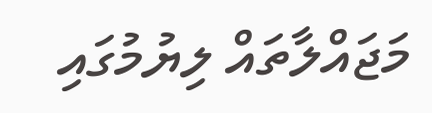މަޖައްލާތައް ލިޔުމުގައި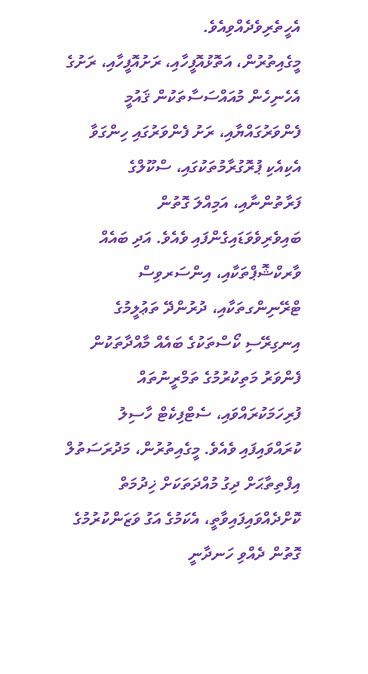އެހީތެރިވެދެއްވިއެވެ.
މީގެއިތުރުން، އަތޮޅުއޮފީހާއި، ރަށުއޮފީހާއި، ރަށުގެ އެހެނިހެން މުއައްސަސާތަކުން ޤައުމީ ފެންވަރުގައްޔާއި، ރަށު ފެންވަރުގައި ހިންގަވާ އެކިއެކި ޕުރޮގުރާމުތަކުގައި، ސްކޫލްގެ ފަރާތުންނާއި، އަމިއްލަ ގޮތުން ބައިވެރިވެވަޑައިގެންފައި ވެއެވެ. އަދި ބައެއް ވާރކްޝޮޕްތަކާއި، އިންސަރވިސް ޓްރޭނިންގތަކާއި، ދުރުންދޭ ތަޢުލީމުގެ އިނގިރޭސި ކޯސްތަކުގެ ބައެއް މާއްދާތަކުން ފެންވަރު މަތިކުރުމުގެ ތަމްރީނުތައް ފުރިހަމަކުރައްވައި، ސެޓްފިކެޓް ހާސިލު ކުރައްވައިފައި ވެއެވެ. މީގެއިތުރުން، މަދުރަސަތުލް އިފްތިތާޙަށް ދިގު މުއްދަތަކަށް ޚިދުމަތް ކޮށްދެއްވައިފައިވާތީ، އެކަމުގެ އަގު ވަޒަންކުރުމުގެ ގޮތުން ދެއްވި ހަނދާނީ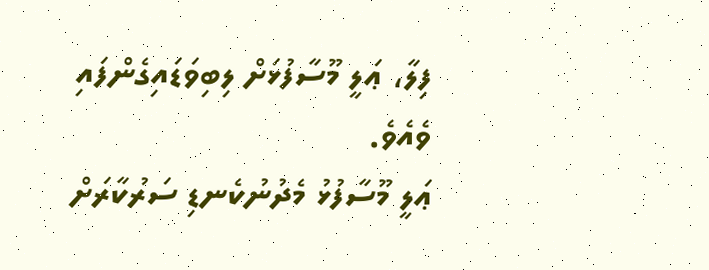ފިލާ، ޢަލީ މޫސާފުޅަށް ލިބިވަޑައިގެންފައި ވެއެވެ.
ޢަލީ މޫސާފުޅު މެދުނުކެނޑި ސަރުކާރަށް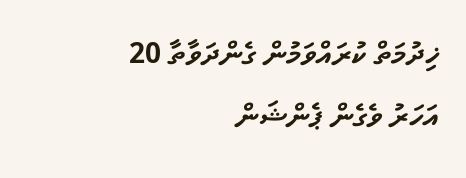ޚިދުމަތް ކުރައްވަމުން ގެންދަވާތާ 20 އަހަރު ވެގެން ޕެންޝަން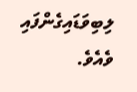ލިބިވަޑައިގެންފައި ވެއެވެ.